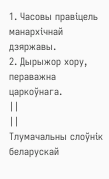1. Часовы правіцель манархічнай дзяржавы.
2. Дырыжор хору, пераважна царкоўнага.
||
||
Тлумачальны слоўнік беларускай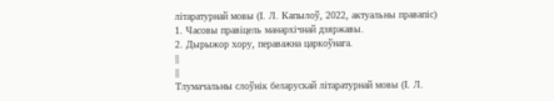літаратурнай мовы (І. Л. Капылоў, 2022, актуальны правапіс)
1. Часовы правіцель манархічнай дзяржавы.
2. Дырыжор хору, пераважна царкоўнага.
||
||
Тлумачальны слоўнік беларускай літаратурнай мовы (І. Л.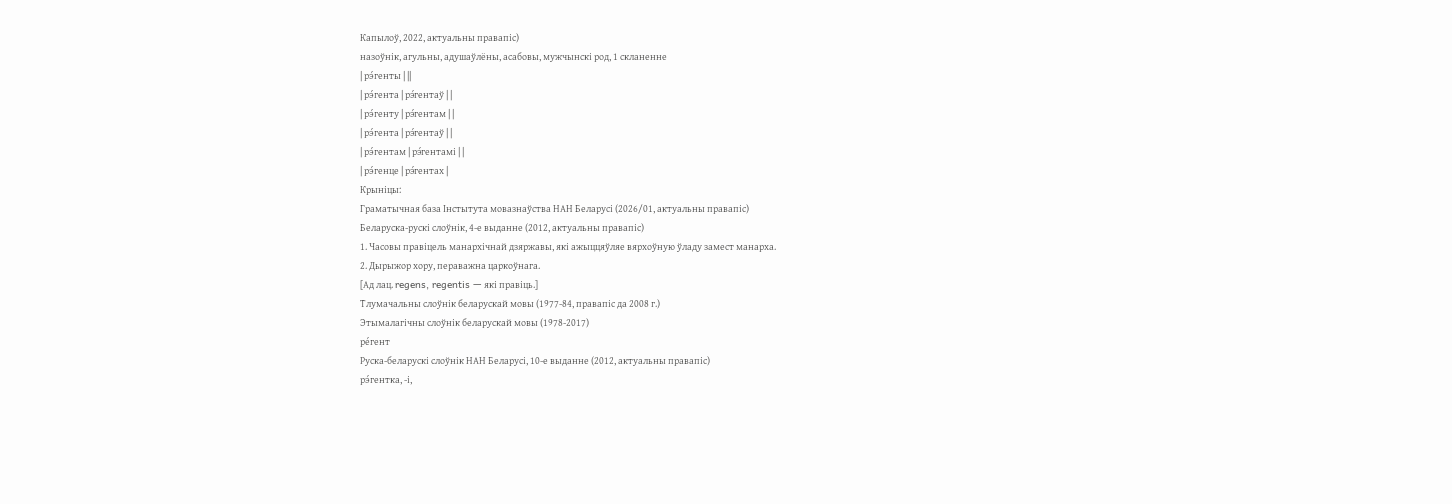Капылоў, 2022, актуальны правапіс)
назоўнік, агульны, адушаўлёны, асабовы, мужчынскі род, 1 скланенне
| рэ́генты | ||
| рэ́гента | рэ́гентаў | |
| рэ́генту | рэ́гентам | |
| рэ́гента | рэ́гентаў | |
| рэ́гентам | рэ́гентамі | |
| рэ́генце | рэ́гентах |
Крыніцы:
Граматычная база Інстытута мовазнаўства НАН Беларусі (2026/01, актуальны правапіс)
Беларуска-рускі слоўнік, 4-е выданне (2012, актуальны правапіс)
1. Часовы правіцель манархічнай дзяржавы, які ажыццяўляе вярхоўную ўладу замест манарха.
2. Дырыжор хору, пераважна царкоўнага.
[Ад лац. regens, regentis — які правіць.]
Тлумачальны слоўнік беларускай мовы (1977-84, правапіс да 2008 г.)
Этымалагічны слоўнік беларускай мовы (1978-2017)
ре́гент
Руска-беларускі слоўнік НАН Беларусі, 10-е выданне (2012, актуальны правапіс)
рэ́гентка, ‑і,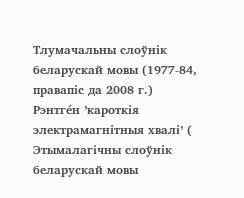Тлумачальны слоўнік беларускай мовы (1977-84, правапіс да 2008 г.)
Рэнтге́н ’кароткія электрамагнітныя хвалі’ (
Этымалагічны слоўнік беларускай мовы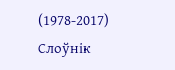(1978-2017)
Слоўнік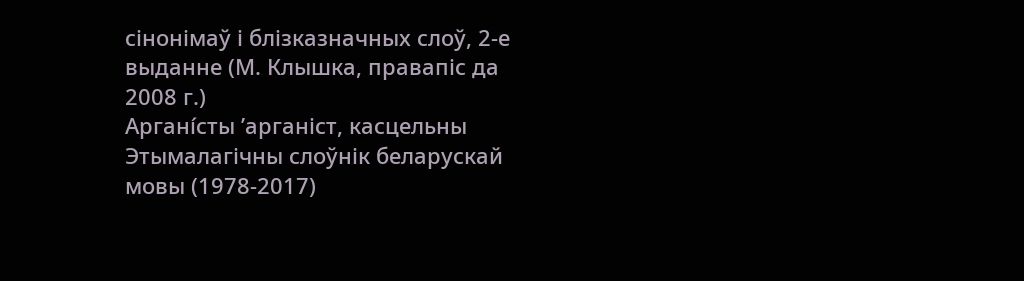сінонімаў і блізказначных слоў, 2-е выданне (М. Клышка, правапіс да 2008 г.)
Аргані́сты ’арганіст, касцельны
Этымалагічны слоўнік беларускай мовы (1978-2017)